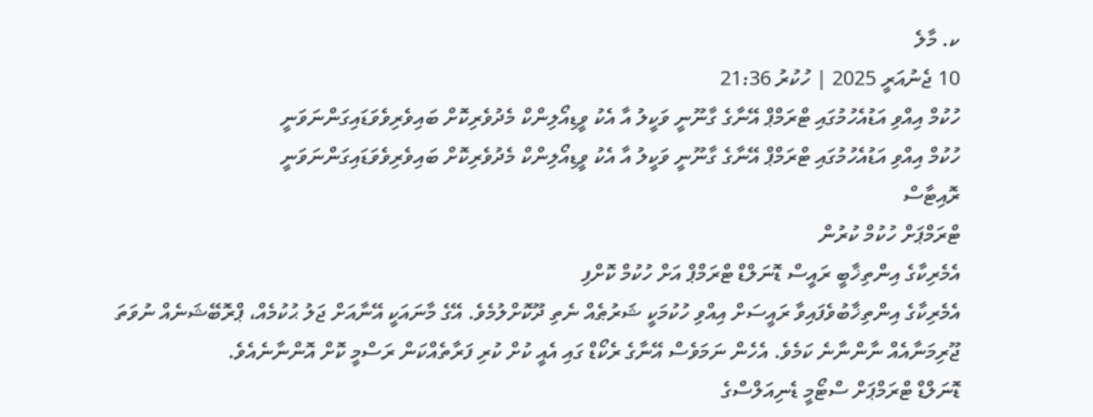ކ. މާލެ
10 ޖެނުއަރީ 2025 | ހުކުރު 21:36
ހުކުމް އިއްވި އަޑުއެހުމުގައި ޓްރަމްޕް އޭނާގެ ގާނޫނީ ވަކީލު އާ އެކު ވީޑިއޯލިންކް މެދުވެރިކޮށް ބައިވެރިވެވަޑައިގަންނަވަނީ
ހުކުމް އިއްވި އަޑުއެހުމުގައި ޓްރަމްޕް އޭނާގެ ގާނޫނީ ވަކީލު އާ އެކު ވީޑިއޯލިންކް މެދުވެރިކޮށް ބައިވެރިވެވަޑައިގަންނަވަނީ
ރޮއިޓާސް
ޓްރަމްޕަށް ހުކުމް ކުރުން
އެމެރިކާގެ އިންތިޚާބީ ރައީސް ޑޮނަލްޑް ޓްރަމްޕް އަށް ހުކުމް ކޮށްފި
އެމެރިކާގެ އިންތިޚާބުވެފައިވާ ރައީސަށް އިއްވި ހުކުމަކީ ޝަރުޠެއް ނެތި ދޫކޮށްލުމެވެ. އޭގެ މާނައަކީ އޭނާއަށް ޖަލު ޙުކުމެއް، ޕްރޮބޭޝަނެއް ނުވަތަ ޖޫރިމަނާއެއް ނާންނާނެ ކަމެވެ. އެހެން ނަމަވެސް އޭނާގެ ރެކޯޑް ގައި އެއީ ކުށް ކުރި ފަރާތެއްކަން ރަސްމީ ކޮށް އޮންނާނެއެވެ.
ޑޮނަލްޑް ޓްރަމްޕަށް ސްޓޯމީ ޑެނިއަލްސްގެ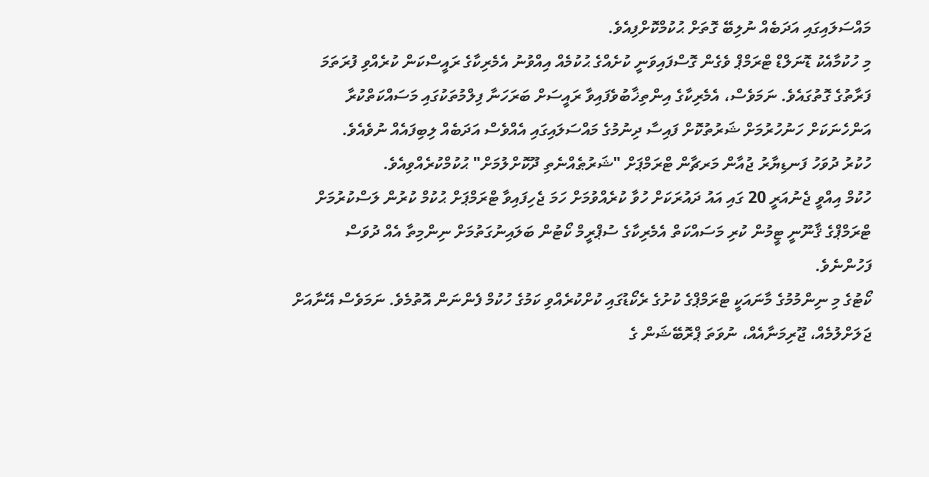މައްސަލައިގައި އަދަބެއް ނުލިބޭ ގޮތަށް ޙުކުމްކޮށްފިއެވެ.
މި ހުކުމާއެކު ޑޮނަލްޑް ޓްރަމްޕް ވެގެން ގޮސްފައިވަނީ ކުށެއްގެ ޙުކުމެއް އިއްވުނު އެމެރިކާގެ ރައީސްކަން ކުރެއްވި ފުރަތަމަ ފަރާތުގެ ގޮތުގައެވެ. ނަމަވެސް، އެމެރިކާގެ އިންތިޚާބުވެފައިވާ ރައީސަށް ބަރަހަނާ ފިލްމުތަކުގައި މަސައްކަތްކުރާ އަންހެނަކަށް ހަނުހުރުމަށް ޝަރުތުކޮށް ފައިސާ ދިނުމުގެ މައްސަލައިގައި އެއްވެސް އަދަބެއް ލިބިފައެއް ނުވެއެވެ.
ހުކުރު ދުވަހު ފަނޑިޔާރު ޖުއާން މަރޗާން ޓްރަމްޕަށް "ޝަރުޠެއްނެތި ދޫކޮށްލުމަށް" ޙުކުމްކުރެއްވިއެވެ.
ހުކުމް އިއްވީ ޖެނުއަރީ 20 ގައި އައު ދައުރަކަށް ހުވާ ކުރެއްވުމަށް ހަމަ ޖެހިފައިވާ ޓްރަމްޕަށް ޙުކުމް ކުރުން ލަސްކުރުމަށް ޓްރަމްޕްގެ ޤާނޫނީ ޓީމުން ކުރި މަސައްކަތް އެމެރިކާގެ ސުޕްރީމް ކޯޓުން ބަލައިނުގަތުމަށް ނިންމިތާ އެއް ދުވަސް ފަހުންނެވެ.
ކޯޓުގެ މި ނިންމުމުގެ މާނައަކީ ޓްރަމްޕްގެ ކުށުގެ ރެކޯޑުގައި ކުށްކުރެއްވި ކަމުގެ ހުކުމް ފެންނަން އޮތުމެވެ. ނަމަވެސް އޭނާއަށް ޖަލަށްލުމެއް، ޖޫރިމަނާއެއް، ނުވަތަ ޕްރޮބޭޝަން ގެ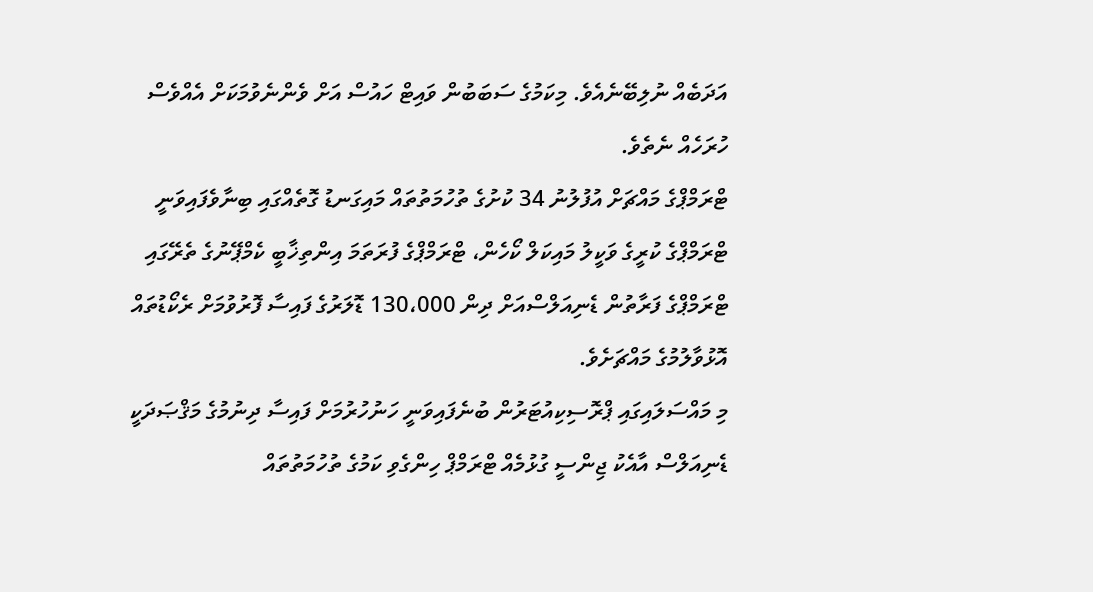އަދަބެއް ނުލިބޭނެއެވެ. މިކަމުގެ ސަބަބުން ވައިޓް ހައުސް އަށް ވެންނެވުމަކަށް އެއްވެސް ހުރަހެއް ނެތެވެ.
ޓްރަމްޕްގެ މައްޗަށް އުފުލުނު 34 ކުށުގެ ތުހުމަތުތައް މައިގަނޑު ގޮތެއްގައި ބިނާވެފައިވަނީ ޓްރަމްޕްގެ ކުރީގެ ވަކީލު މައިކަލް ކޯހެން، ޓްރަމްޕްގެ ފުރަތަމަ އިންތިޚާބީ ކެމްޕޭނުގެ ތެރޭގައި ޓްރަމްޕްގެ ފަރާތުން ޑެނިއަލްސްއަށް ދިން 130،000 ޑޮލަރުގެ ފައިސާ ފޮރުވުމަށް ރެކޯޑުތައް އޮޅުވާލުމުގެ މައްޗަށެވެ.
މި މައްސަލައިގައި ޕްރޮސިކިއުޓަރުން ބުނެފައިވަނީ ހަނުހުރުމަށް ފައިސާ ދިނުމުގެ މަޤްޞަދަކީ ޑެނިއަލްސް އާއެކު ޖިންސީ ގުޅުމެއް ޓްރަމްޕް ހިންގެވި ކަމުގެ ތުހުމަތުތައް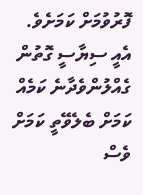ފޮރުވުމަށް ކަމަށެވެ. އެއީ ސިޔާސީ ގޮތުން ގެއްލުންވެދާނެ ކަމެއް ކަމަށް ބެލެވޭތީ ކަމަށް ވެސް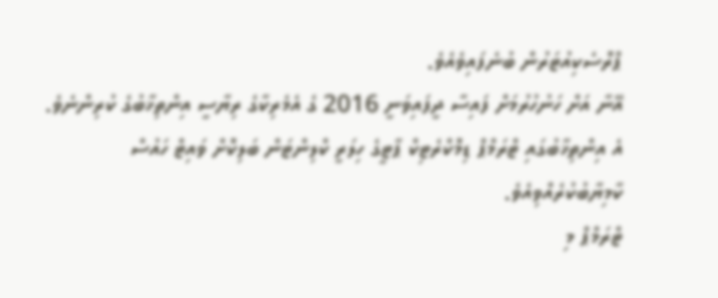ޕްރޮސެކިއުޓަރުން ބުނެފައިވެއެވެ.
އޭނާ އަށް ހަނުހުރުމަށް ފައިސާ ދީފައިވަނީ 2016 ގެ އެމެރިކާގެ ރިޔާސީ އިންތިޚާބުގެ ކުރިންނެވެ. އެ އިންތިޚާބުގައި ޓްރަމްޕް ޑިމޮކްރެޓިކް ޕާޓީގެ ހިލަރީ ކްލިންޓަން ބަލިކޮށް ވައިޓް ހައުސް ކާމިޔާބުކުރެއްވިއެވެ.
ޓްރަމްޕް މި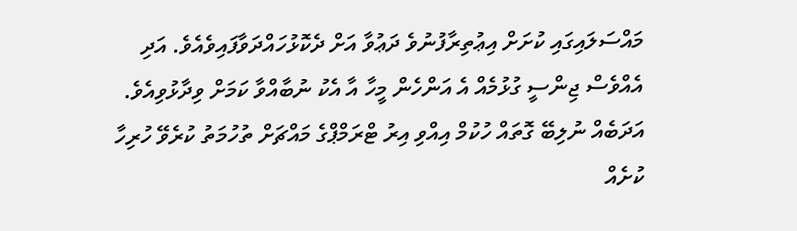މައްސަލައިގައި ކުށަށް އިޢުތިރާފުނުވެ ދަޢުވާ އަށް ދެކޮޅުހައްދަވާފައިވެއެވެ. އަދި އެއްވެސް ޖިންސީ ގުޅުމެއް އެ އަންހެން މީހާ އާ އެކު ނުބާއްވާ ކަމަށް ވިދާޅުވިއެވެ.
އަދަބެއް ނުލިބޭ ގޮތައް ހުކުމް އިއްވި އިރު ޓްރަމްޕްގެ މައްޗަށް ތުހުމަތު ކުރެވޭ ހުރިހާ ކުށެއް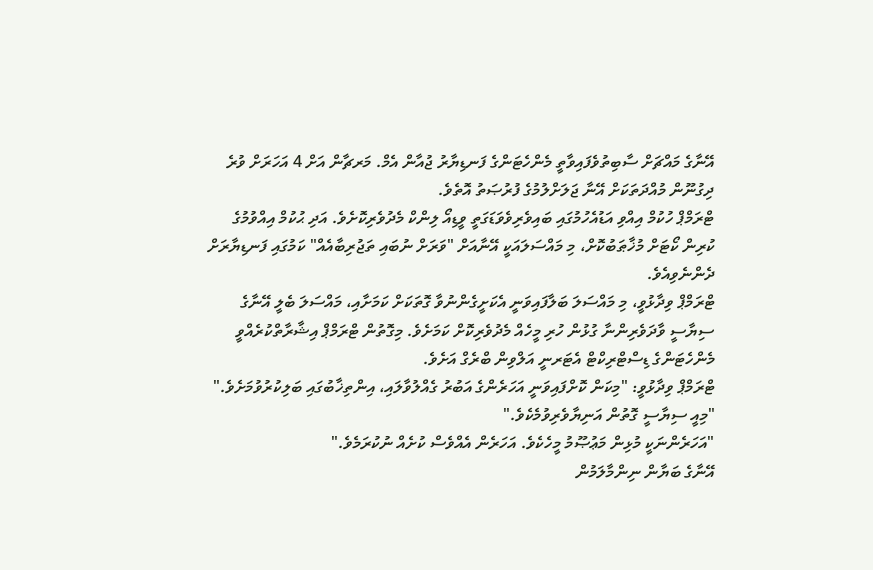އޭނާގެ މައްޗަށް ސާބިތުވެފައިވާތީ މެންހެޓަންގެ ފަނޑިޔާރު ޖުއާން އެމް. މަރޗާން އަށް 4 އަހަރަށް ވުރެ ދިގުނޫން މުއްދަތަކަށް އޭނާ ޖަލަށްލުމުގެ ފުރުޞަތު އޮތެވެ.
ޓްރަމްޕް ހުކުމް އިއްވި އަޑުއެހުމުގައި ބައިވެރިވެވަޑަގަތީ ވީޑިއޯ ލިންކް މެދުވެރިކޮށެވެ. އަދި ޙުކުމް އިއްވުމުގެ ކުރިން ކޯޓަށް މުޚާޠަބުކޮށް، މި މައްސަލައަކީ އޭނާއަށް "ވަރަށް ނުބައި ތަޖުރިބާއެއް" ކަމުގައި ފަނޑިޔާރަށް ދެންނެވިއެވެ.
ޓްރަމްޕް ވިދާޅުވީ، މި މައްސަލަ ބަލާފައިވަނީ އެކަށީގެންނުވާ ގޮތަކަށް ކަމަށާއި، މައްސަލަ ބެލީ އޭނާގެ ސިޔާސީ ވާދަވެރިންނާ ގުޅުން ހުރި މީހެއް މެދުވެރިކޮށް ކަމަށެވެ. މިގޮތުން ޓްރަމްޕް އިޝާރާތްކުރެއްވީ މެންހެޓަންގެ ޑިސްޓްރިކްޓް އެޓަރނީ އަލްވިން ބްރެގް އަށެވެ.
ޓްރަމްޕް ވިދާޅުވީ: "މިކަން ކޮށްފައިވަނީ އަހަރެންގެ އަބުރު ގެއްލުވާލައި، އިންތިޚާބުގައި ބަލިކުރުވުމަށެވެ."
"މިއީ ސިޔާސީ ގޮތުން އަނިޔާވެރިވުމެކެވެ."
"އަހަރެންނަކީ މުޅިން މަޢުޞޫމު މީހެކެވެ. އަހަރެން އެއްވެސް ކުށެއް ނުކުރަމެވެ."
އޭނާގެ ބަޔާން ނިންމާލަމުން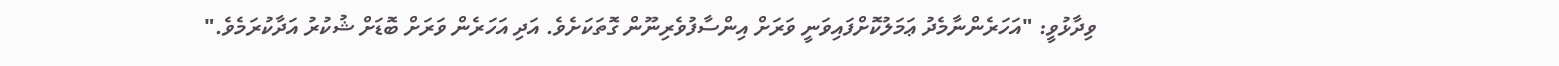ވިދާޅުވީ: "އަހަރެންނާމެދު ޢަމަލުކޮށްފައިވަނީ ވަރަށް އިންސާފުވެރިނޫން ގޮތަކަށެވެ. އަދި އަހަރެން ވަރަށް ބޮޑަށް ޝުކުރު އަދާކުރަމެވެ."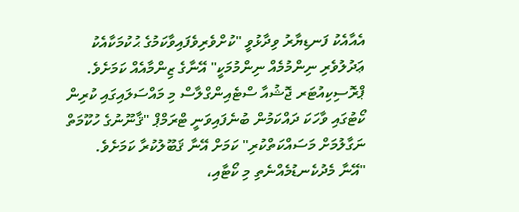އެއާއެކު ފަނޑިޔާރު ވިދާޅުވީ "ކުށްވެރިވެފައިވާކަމުގެ ޙުކުމަކާއެކު ޢަދުލުވެރި ނިންމުމެއް ނިންމުމަކީ" އޭނާގެ ޒިންމާއެއް ކަމަށެވެ.
ޕްރޮސިކިއުޓަރ ޖޮޝުއާ ސްޓެއިންގްލާސް މި މައްސަލައިގައި ކުރިން ކޯޓުގައި ވާހަކަ ދައްކަމުން ބުނެފައިވަނީ ޓްރަމްޕް "ޤާނޫނުގެ ހުކޫމަތް ނަގާލުމަށް މަސައްކަތްކުރި" ކަމަށް އޭނާ ޤަބޫލުކުރާ ކަމަށެވެ.
"އޭނާ މެދުކެނޑުމެއްނެތި މި ކޯޓާއި،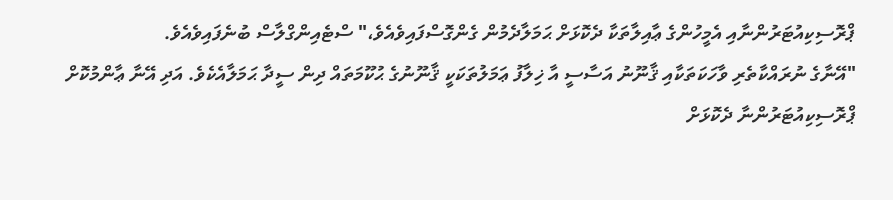ޕްރޮސިކިއުޓަރުންނާއި އެމީހުންގެ ޢާއިލާތަކާ ދެކޮޅަށް ޙަމަލާދެމުން ގެންގޮސްފައިވެއެވެ،" ސްޓެއިންގްލާސް ބުނެފައިވެއެވެ.
"އޭނާގެ ނުރައްކާތެރި ވާހަކަތަކާއި ޤާނޫނު އަސާސީ އާ ޚިލާފު ޢަމަލުތަކަކީ ޤާނޫނުގެ ޙުކޫމަތައް ދިން ސީދާ ޙަމަލާއެކެވެ. އަދި އޭނާ ޢާންމުކޮށް ޕްރޮސިކިއުޓަރުންނާ ދެކޮޅަށް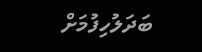ބަދަލުހިފުމަށް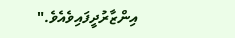އިންޒާރުދީފައިވެއެވެ."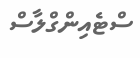ސްޓެއިންގްލާސް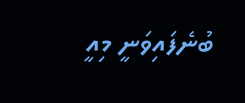ބުނެފައިވަނީ މިއީ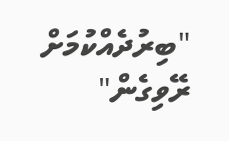"ބިރުދެއްކުމަށް ރޭވިގެން"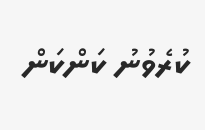ކުރެވުނު ކަންކަން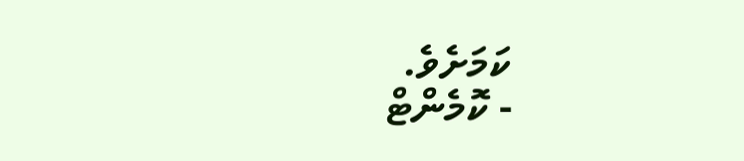ކަމަށެވެ.
- ކޮމެންޓް